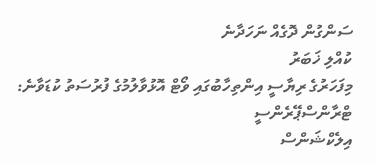ސަންގުން ދޮގެއް ނަހަދާނެ
ކުއްލި ޚަބަރު
މިފަހަރުގެ ރިޔާސީ އިންތިހާބުގައި ވޯޓް އޮޅުވާލުމުގެ ފުރުސަތު ކުޑަވާނެ: ޓްރާންސްޕޭރެންސީ
އިލެކްޝަންސް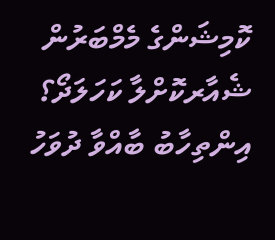ކޮމިޝަންގެ މެމްބަރުން
ޝެއާރކޮށްލާ ކަހަލަދޯ؟
އިންތިހާބު ބާއްވާ ދުވަހު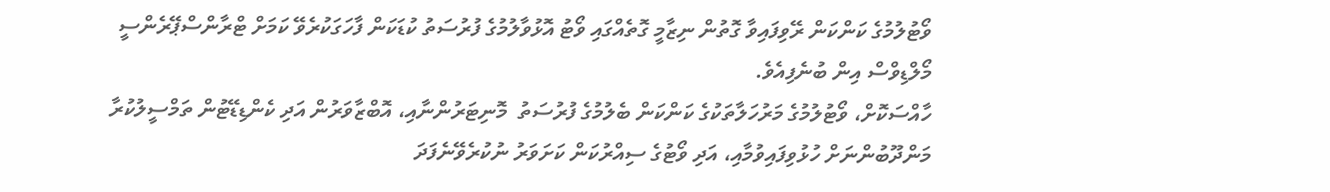ވޯޓުލުމުގެ ކަންކަން ރޭވިފައިވާ ގޮތުން ނިޒާމީ ގޮތެއްގައި ވޯޓު އޮޅުވާލުމުގެ ފުރުސަތު ކުޑަކަން ފާހަގަކުރެވޭ ކަމަށް ޓްރާންސްޕޭރެންސީ މޯލްޑިވްސް އިން ބުނެފިއެވެ.
ހާއްސަކޮށް، ވޯޓުލުމުގެ މަރުހަލާތަކުގެ ކަންކަން ބެލުމުގެ ފުރުސަތު  މޮނިޓަރުންނާއި، އޮބްޒާވަރުން އަދި ކެންޑިޑޭޓުން ތަމްސީލުކުރާ މަންދޫބުންނަށް ހުޅުވިފައިވުމާއި، އަދި ވޯޓުގެ ސިއްރުކަން ކަށަވަރު ނުކުރެވޭނެފަދަ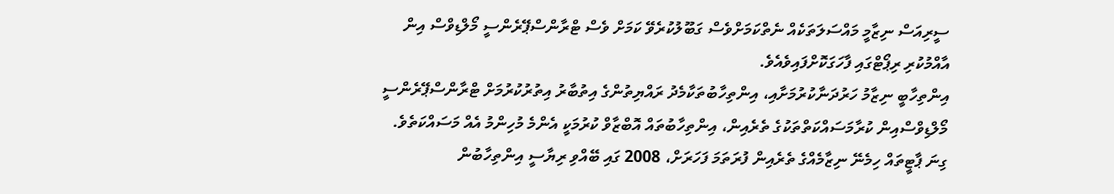ސީރިއަސް ނިޒާމީ މައްސަލަތަކެއް ނެތްކަމަށްވެސް ގަބޫލުކުރެވޭ ކަމަށް ވެސް ޓްރާންސްޕޭރެންސީ މޯލްޑިވްސް އިން އާއްމުކުރި ރިޕޯޓްގައި ފާހަގަކޮށްފައިވެއެވެ.
އިންތިހާބީ ނިޒާމު ހަރުދަނާކުރުމަށާއި، އިންތިހާބުތަކާމެދު ރައްޔިތުންގެ އިތުބާރު އިތުރުކުރުމަށް ޓްރާންސްޕޭރެންސީ މޯލްޑިވްސްއިން ކުރާމަސައްކަތްތަކުގެ ތެރެއިން، އިންތިހާބުތައް އޮބްޒާވް ކުރުމަކީ އެންމެ މުހިންމު އެއް މަސައްކަތެވެ. ގިނަ ޕާޓީތައް ހިމެނޭ ނިޒާމެއްގެ ތެރެއިން ފުރަތަމަ ފަހަރަށް، 2008 ގައި ބޭއްވި ރިޔާސީ އިންތިހާބުން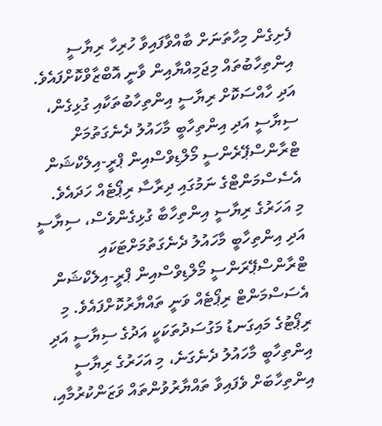ފެށިގެން މިހާތަނަށް ބާއްވާފައިވާ ހުރިހާ ރިޔާސީ އިންތިހާބުތައް މިޖަމިއްޔާއިން ވާނީ އޮބްޒާވްކޮށްފައެވެ. އަދި ހާއްސަކޮށް ރިޔާސީ އިންތިހާބުތަކާއި ގުޅިގެން، ސިޔާސީ އަދި އިންތިހާބީ މާހައުލު ދެނެގަތުމަށް ޓްރާންސްޕޭރެންސީ މޯލްޑިވްސްއިން ޕްރީ-އިލެކްޝަން އެސެސްމަންޓްގެ ނަމުގައި ދިރާސާ ރިޕޯޓެއް ހަދައެވެ.
މި އަހަރުގެ ރިޔާސީ އިންތިހާބާ ގުޅިގެންވެސް، ސިޔާސީ އަދި އިންތިހާބީ މާހައުލު ދެނެގަތުމަށްޓަކައި ޓްރާންސްޕޭރަންސީ މޯލްޑިވްސްއިން ޕްރީ-އިލެކްޝަން އެސަސްމަންޓް ރިޕޯޓެއް ވަނީ ތައްޔާރުކޮށްފައެވެ. މި ރިޕޯޓުގެ މައިގަނޑު މަގުސަދުތަކަކީ އަދުގެ ސިޔާސީ އަދި އިންތިހާބީ މާހައުލު ދެނެގަނެ، މި އަހަރުގެ ރިޔާސީ އިންތިހާބަށް ވެފައިވާ ތައްޔާރުވުންތައް ވަޒަންކުރުމާއި،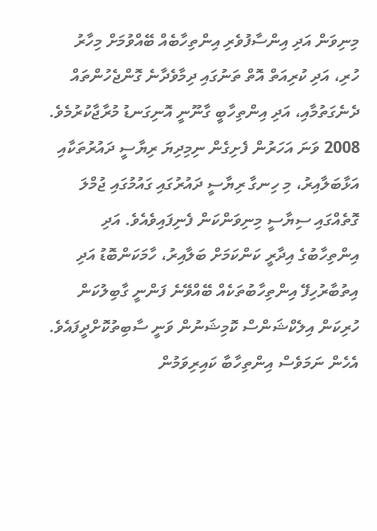މިނިވަން އަދި އިންސާފުވެރި އިންތިހާބެއް ބޭއްވުމަށް މިހާރު ހުރި، އަދި ކުރިއަތް އޮތް ތަނުގައި ދިމާވެދާނެ ގޮންޖެހުންތައް ދެނެގަތުމާއި، އަދި އިންތިހާބީ ގާނޫނީ އޮނިގަނޑު މުރާޖާކުރުމެވެ.
2008 ވަނަ އަހަރުން ފެށިގެން ނިމިދިޔަ ރިޔާސީ ދައުރުތަކާއި އަޅާބަލާއިރު، މި ހިނގާ ރިޔާސީ ދައުރުގައި ގައުމުގައި ޖުމްލަ ގޮތެއްގައި ސިޔާސީ މިނިވަންކަން ފެނިފައިވެއެވެ. އަދި އިންތިހާބުގެ އިދާރީ ކަންކަމަށް ބަލާއިރު، ހާމަކަންބޮޑު އަދި އިތުބާރުހިފޭ އިންތިހާބުތަކެއް ބޭއްވޭނެ ފަންނީ ގާބިލުކަން ހުރިކަން އިލެކްޝަންސް ކޮމިޝަނުން ވަނީ ސާބިތުކޮށްދީފައެވެ.
އެހެން ނަމަވެސް އިންތިހާބާ ކައިރިވަމުން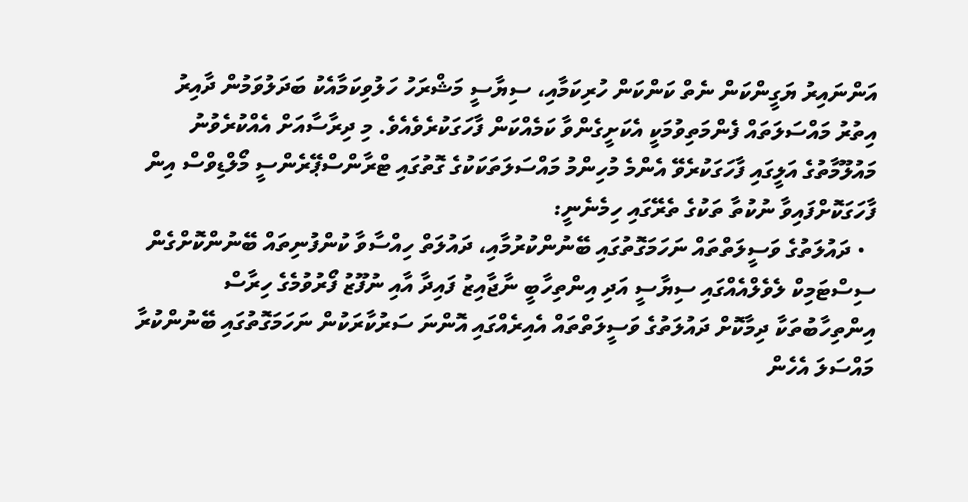އަންނައިރު ޔަގީންކަން ނެތް ކަންކަން ހުރިކަމާއި، ސިޔާސީ މަޝްރަހު ހަލުވިކަމާއެކު ބަދަލުވަމުން ދާއިރު އިތުރު މައްސަލަތައް ފެންމަތިވުމަކީ އެކަށީގެންވާ ކަމެއްކަން ފާހަގަކުރެވެއެވެ. މި ދިރާސާއަށް އެއްކުރެވުނު މައުލޫމާތުގެ އަލީގައި ފާހަގަކުރެވޭ އެންމެ މުހިންމު މައްސަލަތަކަކުގެ ގޮތުގައި ޓްރާންސްޕޭރެންސީ މޯލްޑިވްސް އިން ފާހަގަކޮށްފައިވާ ނުކުތާ ތަކުގެ ތެރޭގައި ހިމެނެނީ:
  • ދައުލަތުގެ ވަސީލަތްތައް ނަހަމަގޮތުގައި ބޭނުންކުރުމާއި، ދައުލަތް ހިއްސާވާ ކުންފުނިތައް ބޭނުންކޮށްގެން ސިސްޓަމިކް ލެވެލްއެއްގައި ސިޔާސީ އަދި އިންތިހާބީ ނާޖާއިޒު ފައިދާ އާއި ނުފޫޒު ފޯރުވުމެގެ ހިރާސް
އިންތިހާބުތަކާ ދިމާކޮށް ދައުލަތުގެ ވަސީލަތްތައް އެއިރެއްގައި އޮންނަ ސަރުކާރަކުން ނަހަމަގޮތުގައި ބޭނުންކުރާ މައްސަލަ އެހެން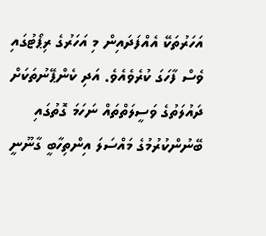އަހަރުތަކޭ އެއްފަދައިން މި އަހަރުގެ ރިޕޯޓުގައި ވެސް ފާހަގަ ކުރެވެއެވެ. އަދި ކެންޕޭނުތަކަށް ދައުލަތުގެ ވަސީލަތްތައް ނަހަމަ ގޮތުގައި ބޭނުންކުރުމުގެ މައްސަލަ އިންތިހާބީ ގާނޫނީ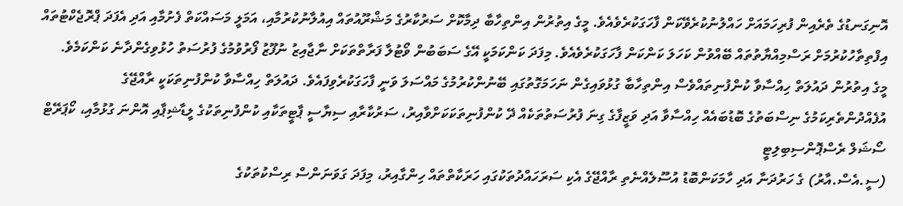އޮނިގަނޑުގެ ތެރެއިން ފުރިހަމައަށް ހައްލުނުކުރެވޭކަން ފާހަގަކުރެވެއެވެ. މީގެ އިތުރުން އިންތިހާބާ ދިމާކޮށް ސަރުކާރުގެ މަޝްރޫއުތައް އިއުލާނުކުރުމާއި، އަމަލީ މަސައްކަތް ފެށުމާއި އަދި އެފަދަ ޕްރޮޖެކްޓުތައް އިފްތިތާހުކުރުމަށް ރަސްމިއްޔާތުތައް ބޭއްވުން ކަހަލަ ކަންކަން ފާހަގަކުރެވެއެވެ. މިފަދަ ކަންކަމަކީ އޭގެ ސަބަބުން ވޯޓުލާ ފަރާތްތަކަށް ނާޖާއިޒު ނުފޫޒު ފޯރުވުމުގެ ފުރުސަތު ހުޅުވިގެންދާނެ ކަންކަމެވެ.
މީގެ އިތުރުން ދައުލަތް ހިއްސާވާ ކުންފުނިތައްވެސް އިންތިހާބާ ގުޅުވައިގެން ނަހަމަގޮތުގައި ބޭނުންކުރުމުގެ މައްސަލަ ވަނީ ފާހަގަކުރެވިފައެވެ. ދައުލަތް ހިއްސާވާ ކުންފުނިތަކަކީ ރާއްޖޭގެ އުފެއްދުންތެރިކަމުގެ ނިސްބަތުގެ ބޮޑުބައެއް ހިއްސާވާ އަދި ވަޒީފާގެ ގިނަ ފުރުސަތުތަކެއް ދޭ ކުންފުނިތަކަކަށްވާއިރު، ސަރުކާރާއި ސިޔާސީ ޕާޓީތަކާއި ކުންފުނިތަކުގެ ލީޑާޝިޕާއި އޮންނަ ގުޅުމާއި، ކޯޕަރޭޓް ސޯޝަލް ރެސްޕޮންސިބިލިޓީ
(ސީ.އެސް.އާރު) ގެ ހަރުދަނާ އަދި ހާމަކަންބޮޑު އުސޫލެއްނެތި ރާއްޖޭގެ އެކި ސަރަހައްދުތަކުގައި ހަރަކާތްތައް ހިންގާއިރު، މިފަދަ ގަވަނަންސް ރިސްކުތަކުގެ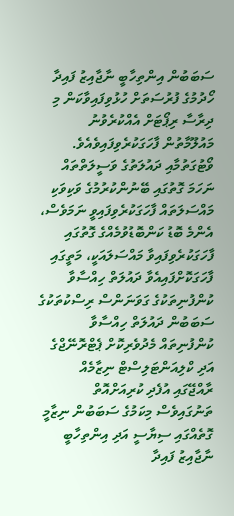ސަބަބުން އިންތިހާބީ ނާޖާއިޒު ފައިދާ ހޯދުމުގެ ފުރުސަތަށް ހުޅުވިފައިވާކަން މި ދިރާސާ ރިޕޯޓަށް އެއްކުރެވުނު މައުލޫމާތުން ފާހަގަކުރެވިފައިވެއެވެ.
ވޯޓުގަތުމާއި ދައުލަތުގެ ވަސީލަތްތައް ނަހަމަ ގޮތުގައި ބޭނުންކުރުމުގެ ވަކިވަކި މައްސަލަތައް ފާހަގަކުރެވިފައިވީ ނަމަވެސް، އެންމެ ބޮޑު ކަންބޮޑުވުމެއްގެ ގޮތުގައި ފާހަގަކުރެވިފައިވާ މައްސަލައަކީ، މަތީގައި ފާހަގަކޮށްފައިއެވާ ދައުލަތް ހިއްސާވާ ކުންފުނިތަކުގެ ގަވަނަންސް ރިސްކުތަކުގެ ސަބަބުން ދައުލަތް ހިއްސާވާ ކުންފުނިތައް މެދުވެރިކޮށް ޕެޓްރޮނޭޖްގެ އަދި ކްލިއަންޓަލިސްޓް ނިޒާމެއް ރާއްޖޭގައި އުފެދި ކުރިއަށްއޮތް ތަނުގައިވެސް މިކަމުގެ ސަބަބުން ނިޒާމީ ގޮތެއްގައި ސިޔާސީ އަދި އިންތިހާބީ ނާޖާއިޒު ފައިދާ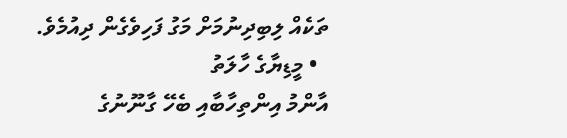ތަކެއް ލިބިދިނުމަށް މަގު ފަހިވެގެން ދިއުމެވެ.
  • މީޑިޔާގެ ހާލަތު
އާންމު އިންތިހާބާއި ބެހޭ ގާނޫނުގެ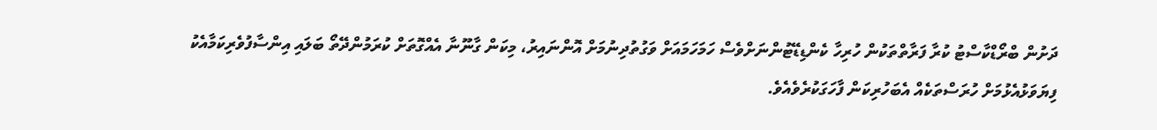ދަށުން ބްރޯޑްކާސްޓު ކުރާ ފަރާތްތަކުން ހުރިހާ ކެންޑިޑޭޓުންނަށްވެސް ހަމަހަމައަށް ވަގުތުދިނުމަށް އޮންނައިރު، މިކަން ގާނޫނާ އެއްގޮތަށް ކުރަމުންދޭތޯ ބަލައި އިންސާފުވެރިކަމާއެކު ފިޔަވަޅުއެޅުމަށް ހުރަސްތަކެއް އެބަހުރިކަން ފާހަގަކުރެވެއެވެ.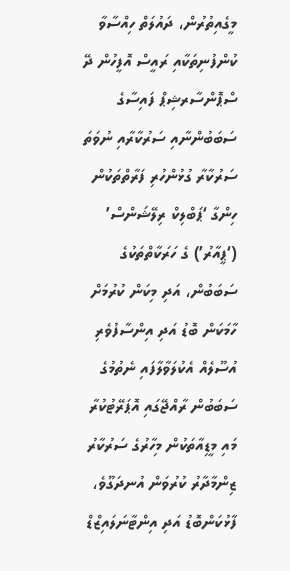މީގެއިތުރުން، ދައުލަތް ހިއްސާވާ ކުންފުނިތަކާއި ރައީސް އޮފީހުން ދޭ ސްޕޮންސާރޝިޕް ފައިސާގެ ސަބަބުންނާއި ސަރުކާރާއި ނުވަތަ ސަރުކާރާ ގުޅުންހުރި ފަރާތްތަކުން ހިންގާ ‘ޕަބްލިކް ރިލޭޝަންސް’ (‘ޕީއާރު’) ގެ ހަރަކާތްތަކުގެ ސަބަބުން، އަދި މިކަން ކުރުމަށް ހާމަކަން ބޮޑު އަދި އިންސާފުވެރި އުސޫލެއް އެކުލަވާލާފައި ނެތުމުގެ ސަބަބުން ރާއްޖޭގައި އޮޕަރޭޓުކުރާ މައި މީޑިއާތަކުން މިހާރުގެ ސަރުކާރު ޒިންމާދާރު ކުރުވަން އުނދަގޫވެ، ފާޅުކަންބޮޑު އަދި އިންޓާނަލައިޒްޑް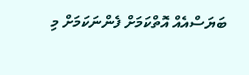ބަޔަސްއެއް އޮތްކަމަށް ފެންނަކަމަށް މި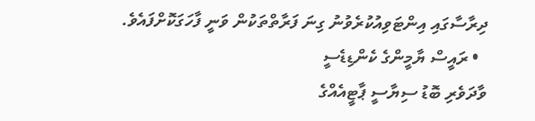ދިރާސާގައި އިންޓަވިއުކުރެވުނު ގިނަ ފަރާތްތަކުން ވަނީ ފާހަގަކޮށްފައެވެ.
  • ރައީސް ޔާމީންގެ ކެންޑިޑެސީ
ވާދަވެރި ބޮޑު ސިޔާސީ ޕާޓީއެއްގެ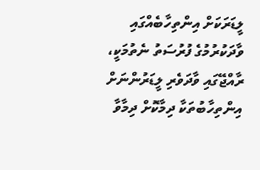ލީޑަރަކަށް އިންތިހާބެއްގައި ވާދަކުރުމުގެ ފުރުސަތު ނެތުމަކީ، ރާއްޖޭގައި ވާދަވެރި ލީޑަރުންނަށް އިންތިހާބުތަކާ ދިމާކޮށް ދިމާވާ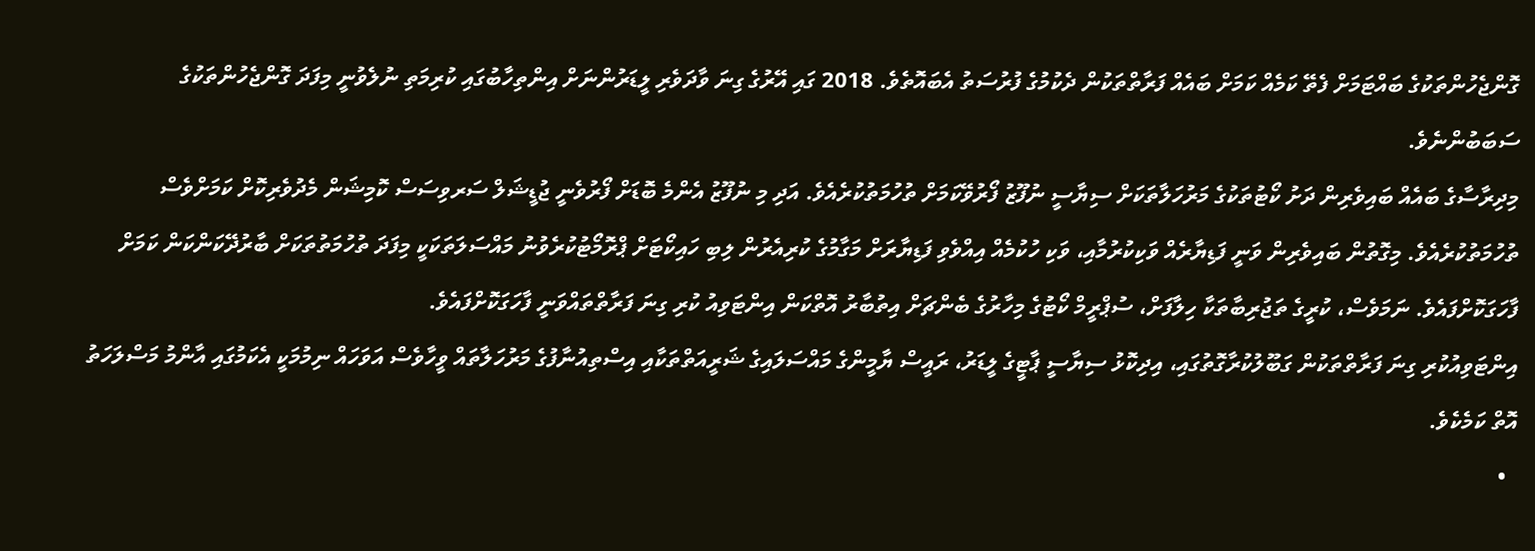ގޮންޖެހުންތަކުގެ ބައްޓަމަށް ފެތޭ ކަމެއް ކަމަށް ބައެއް ފަރާތްތަކުން ދެކުމުގެ ފުރުސަތު އެބައޮތެވެ. 2018 ގައި އޭރުގެ ގިނަ ވާދަވެރި ލީޑަރުންނަށް އިންތިހާބުގައި ކުރިމަތި ނުލެވުނީ މިފަދަ ގޮންޖެހުންތަކުގެ ސަބަބުންނެވެ.
މިދިރާސާގެ ބައެއް ބައިވެރިން ދަށު ކޯޓުތަކުގެ މަރުހަލާތަކަށް ސިޔާސީ ނުފޫޒު ފޯރުވޭކަމަށް ތުހުމަތުކުރެއެވެ. އަދި މި ނުފޫޒު އެންމެ ބޮޑަށް ފޯރުވެނީ ޖުޑީޝަލް ސަރވިސަސް ކޮމިޝަން މެދުވެރިކޮށް ކަމަށްވެސް ތުހުމަތުކުރެއެވެ. މިގޮތުން ބައިވެރިން ވަނީ ފަޑިޔާރެއް ވަކިކުރުމާއި، ވަކި ހުކުމެއް އިއްވެވި ފަޑިޔާރަށް މަގާމުގެ ކުރިއެރުން ލިބި ހައިކޯޓަށް ޕްރޮމޯޓުކުރެވުނު މައްސަލަތަކަކީ މިފަދަ ތުހުމަތުތަކަށް ބާރުދޭކަންކަން ކަމަށް ފާހަގަކޮށްފައެވެ. ނަމަވެސް، ކުރީގެ ތަޖުރިބާތަކާ ހިލާފަށް، ސުޕްރީމް ކޯޓުގެ މިހާރުގެ ބެންޗަށް އިތުބާރު އޮތްކަން އިންޓަވިއު ކުރި ގިނަ ފަރާތްތައްވަނީ ފާހަގަކޮށްފައެވެ.
އިންޓަވިއުކުރި ގިނަ ފަރާތްތަކުން ގަބޫލުކުރާގޮތުގައި، އިދިކޮޅު ސިޔާސީ ޕާޓީގެ ލީޑަރު، ރައީސް ޔާމީންގެ މައްސަލައިގެ ޝަރީއަތްތަކާއި އިސްތިއުނާފުގެ މަރުހަލާތައް ވީހާވެސް އަވަހައް ނިމުމަކީ އެކަމުގައި އާންމު މަސްލަހަތު އޮތް ކަމެކެވެ.
  •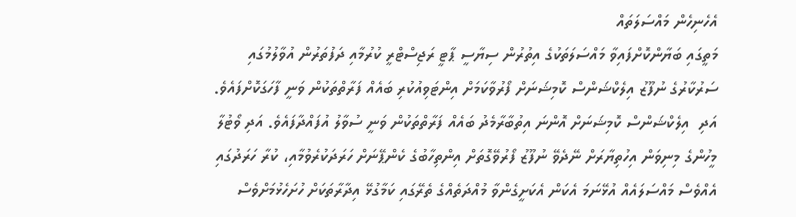އެހެނިހެން މައްސަލަތައް
މަތީގައި ބަޔާންކޮށްފައިވާ މައްސަލަތަކުގެ އިތުރުން ސިޔާސީ ޕާޓީ ރަޖިސްޓްރީ ކުރުމާއި ދަފުތަރުން އުވާލުމުގައި ސަރުކާރުގެ ނުފޫޒު އިލެކްޝަންސް ކޮމިޝަނަށް ފޯރުވާކަމަށް އިންޓަވިއުކުރި ބައެއް ފަރާތްތަކުން ވަނީ ފާހަގަކޮށްފައެވެ. އަދި  އިލެކްޝަންސް ކޮމިޝަނަށް އޮންނަ އިތުބާރާމެދު ބައެއް ފަރާތްތަކުން ވަނީ ސުވާލު އުފައްދާފައެވެ. އަދި ވޯޓުލާ މީހުންގެ މިނިވަން އިހުތިޔާރަށް ނޭދެވޭ ނުފޫޒު ފޯރުވޭގޮތަށް އިންތިހާބުގެ ކެންޕޭނަށް ހަރަދަކުރެވުމާއި، ކުރާ ހަރަދުގައި އެއްވެސް މައްސަލައެއް އުޅޭނަމަ އެކަން އެކަށީގެންވާ މުއްދަތެއްގެ ތެރޭގައި ކަމާގުޅޭ އިދާރާތަކަށް ހުށަހެޅުމަށްވެސް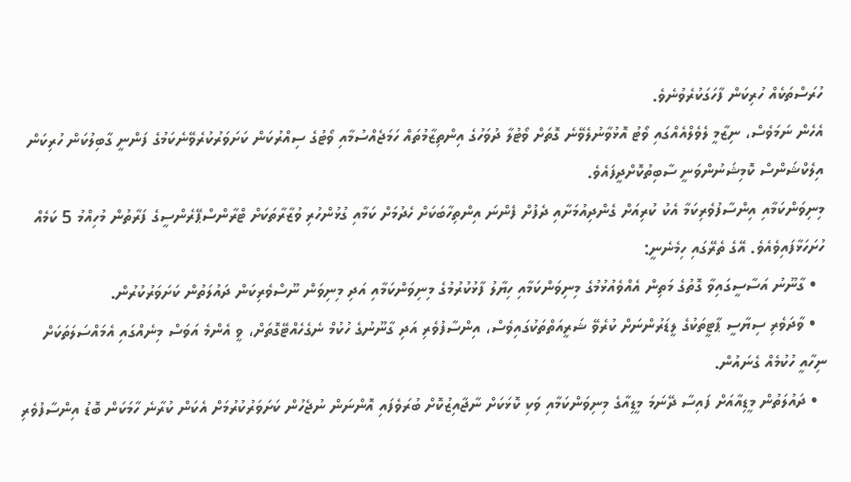ހުރަސްތަކެއް ހުރިކަން ފާހަގަކުރެވުނެވެ.
އެހެން ނަމަވެސް، ނިޒާމީ ލެވެލްއެއްގައި ވޯޓު އޮޅުވާނުލެވޭނެ ގޮތަށް ވޯޓުލާ ދުވަހުގެ އިންތިޒާމުތައް ހަމަޖެއްސުމާއި ވޯޓުގެ ސިއްރުކަން ކަށަވަރުކުރެވޭނެކަމުގެ ފަންނީ ގާބިލުކަން ހުރިކަން އިލެކްޝަންސް ކޮމިޝަނުންވަނީ ސާބިތުކޮށްދީފައެވެ.
މިނިވަންކަމާއި އިންސާފުވެރިކަމާ އެކު ކުރިއަށް ގެންދިއުމަށާއި ދެފުށް ފެންނަ އިންތިހާބަކަށް ހެދުމަށް ކަމާއި ގުޅުންހުރި ވުޒާރާތަކަށް ޓްރާންސްޕޭރެންސީގެ ފަރާތުން މުހިއްމު 5 ކަމެއް ހުށަހަޅާފައިވެއެވެ. އޭގެ ތެރޭގައި ހިމެނެނީ:
  • ގާނޫނު އަސާސީގައިވާ ގޮތުގެ މަތިން އެއްވެއުޅުމުގެ މިނިވަންކަމާއި ހިޔާލު ފާޅުކުރުމުގެ މިނިވަންކަމާއި އަދި މިނިވަން ނޫސްވެރިކަން ދައުލަތުން ކަށަވަރުކުރުން.
  • ވާދަވެރި ސިޔާސީ ޕާޓީތަކުގެ ލީޑަރުންނަށް ކުރެވޭ ޝަރީއަތްތަކުގައިވެސް، އިންސާފުވެރި އަދި ގާނޫނުގެ ހުކުމް ނެގެހެއްޓޭގޮތަށް، ވީ އެންމެ އަވަސް މިނެއްގައި އެމައްސަލަތަކަށް ނިހާއީ ހުކުމެއް ގެނައުން.
  • ދައުލަތުން މީޑިއާއަށް ފައިސާ ދޭނަމަ މީޑިއާގެ މިނިވަންކަމާއި ވަކި ކޮޅަކަށް ނާޖާއިޒުކޮށް ބުރަވެފައި އޮންނަން ނުޖެހުން ކަށަވަރުކުރުމަށް އެކަން ކުރާނެ ހާމަކަން ބޮޑު އިންސާފުވެރި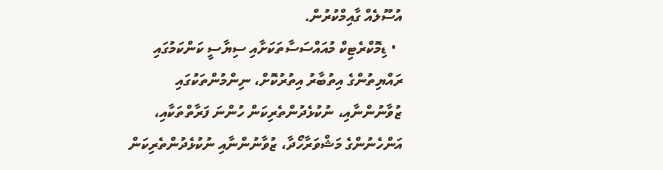އުސޫލެއް ގާއިމްކުރުން.
  • ޑިމޮކްރެޓިކް މުއައްސަސާތަކަށާއި ސިޔާސީ ކަންކަމުގައި ރައްޔިތުންގެ އިތުބާރު އިތުރުކޮށް، ނިންމުންތަކުގައި ޒުވާނުންނާއި، ނުކުޅެދުންތެރިކަން ހުންނަ ފަރާތްތަކާއި، އަންހެނުންގެ މަޝްވަރާހޯދާ، ޒުވާނުންނާއި ނުކުޅެދުންތެރިކަން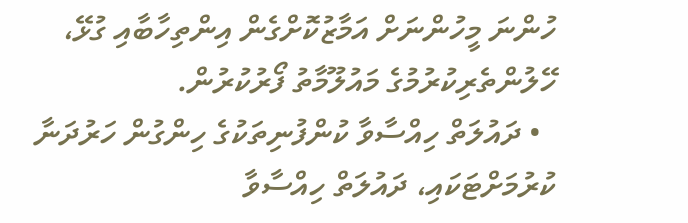ހުންނަ މީހުންނަށް އަމާޒުކޮށްގެން އިންތިހާބާއި ގުޅޭ، ހޭލުންތެރިކުރުމުގެ މައުލޫމާތު ފޯރުކުރުން.
  • ދައުލަތް ހިއްސާވާ ކުންފުނިތަކުގެ ހިންގުން ހަރުދަނާ ކުރުމަށްޓަކައި، ދައުލަތް ހިއްސާވާ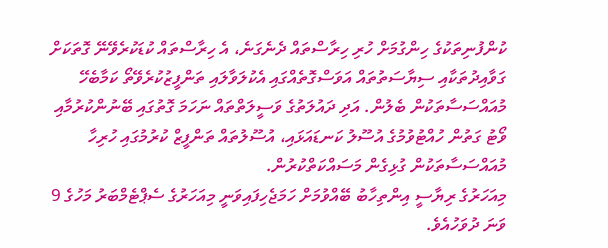ކުންފުނިތަކުގެ ހިންގުމަށް ހުރި ހިރާސްތައް ދެނެގަނެ، އެ ހިރާސްތައް ކުޑަކުރެވޭނޭ ގޮތަކަށް ގަވާއިދުތަކާއި ސިޔާސަތުތައް އަވަސްގޮތެއްގައި އެކުލަވާލައި ތަންފީޒުކުރެވޭތޯ ކަމާބެހޭ މުއައްސަސާތަކުން ބެލުން. އަދި ދައުލަތުގެ ވަސީލަތްތައް ނަހަމަ ގޮތުގައި ބޭނުންކުރުމާއި ވޯޓު ގަތުން ހުއްޓުވުމުގެ އުސޫލު ކަނޑައަޅައި، އުސޫލުތައް ތަންފީޒް ކުރުމުގައި ހުރިހާ މުއައްސަސާތަކުން ގުޅިގެން މަސައްކަތްކުރުން.
މިއަހަރުގެ ރިޔާސީ އިންތިހާބު ބޭއްވުމަށް ހަމަޖެހިފައިވަނީ މިއަހަރުގެ ސެޕްޓެމްބަރު މަހުގެ 9 ވަނަ ދުވަހުއެވެ.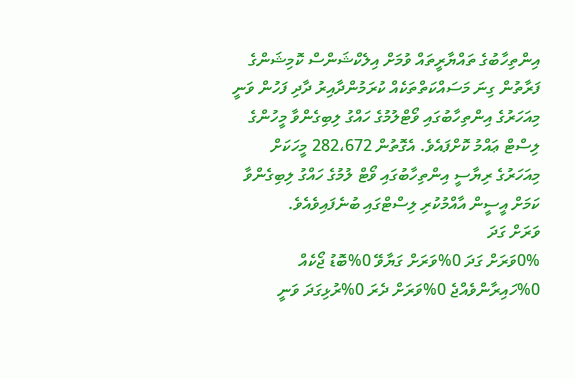އިންތިހާބުގެ ތައްޔާރީތައް ވުމަށް އިލެކްޝަންސް ކޮމިޝަންގެ ފަރާތުން ގިނަ މަސައްކަތްތަކެއް ކުރަމުންދާއިރު ދާދި ފަހުން ވަނީ މިއަހަރުގެ އިންތިހާބުގައި ވޯޓްލުމުގެ ހައްގު ލިބިގެންވާ މީހުންގެ ލިސްޓް ޢައްމު ކޮށްފައެވެ. އެގޮތުން 282،672 މީހަކަށް މިއަހަރުގެ ރިޔާސީ އިންތިހާބުގައި ވޯޓް ލުމުގެ ހައްގު ލިބިގެންވާ ކަމަށް އީސީން އާއްމުކުރި ލިސްޓްގައި ބުނެފައިވެއެވެ.
ވަރަށް ގަދަ
0%ވަރަށް ގަދަ 0%ވަރަށް ގަޔާވޭ 0%ބޮޑު ޖޯކެއް 0%ހައިރާންވެއްޖެ 0%ވަރަށް ދެރަ 0%ރުޅިގަދަ ވަނީ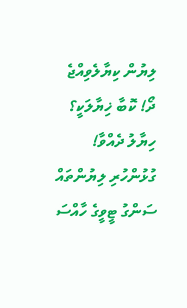ލިޔުން ކިޔާލެވިއްޖެ ދޯ! ކޮބާ ޚިޔާލަކީ؟
ހިޔާލު ދެއްވާ!
ގުޅުންހުރި ލިޔުންތައް
ސަންގު ޓީވީގެ ހާއްސަ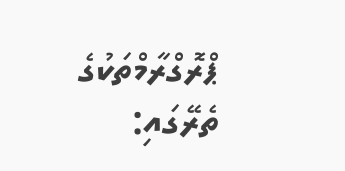ޕްރޮގްރާމްތަކުގެ ތެރޭގައި: